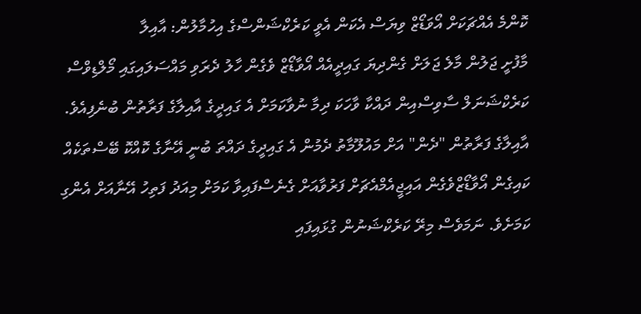ކޮންމެ އެއްޗަކަށް އޯވަޑޯޒް ވިޔަސް އެކަން އެވީ ކަރެކްޝަންސްގެ އިހުމާލުން: އާއިލާ
މާފުށީ ޖަލުން މާލެ ޖަލަށް ގެންދިޔަ ގައިދީއެއް އޯވާޑޯޒް ވެގެން ހާލު ދެރަވި މައްސަލައިގައި މޯލްޑިވްސް ކަރެކްޝަނަލް ސާވިސްއިން ދައްކާ ވާހަކަ ދިމާ ނުވާކަމަށް އެ ގައިދީގެ އާއިލާގެ ފަރާތުން ބުނެފިއެވެ.
އާއިލާގެ ފަރާތުން "ދެން" އަށް މައުލޫމާތު ދެމުން އެ ގައިދީގެ ދައްތަ ބުނީ އޭނާގެ ކޮއްކޮ ބޭސްތަކެއް ކައިގެން އޯވާޑޯޒްވެގެން އައިޖީއެމްއެޗަށް ފަރުވާއަށް ގެނެސްފައިވާ ކަމަށް މިއަދު ފަތިހު އޭނާއަށް އެންގި ކަމަށެވެ. ނަމަވެސް މިރޭ ކަރެކްޝަނުން ގުޅައިފައި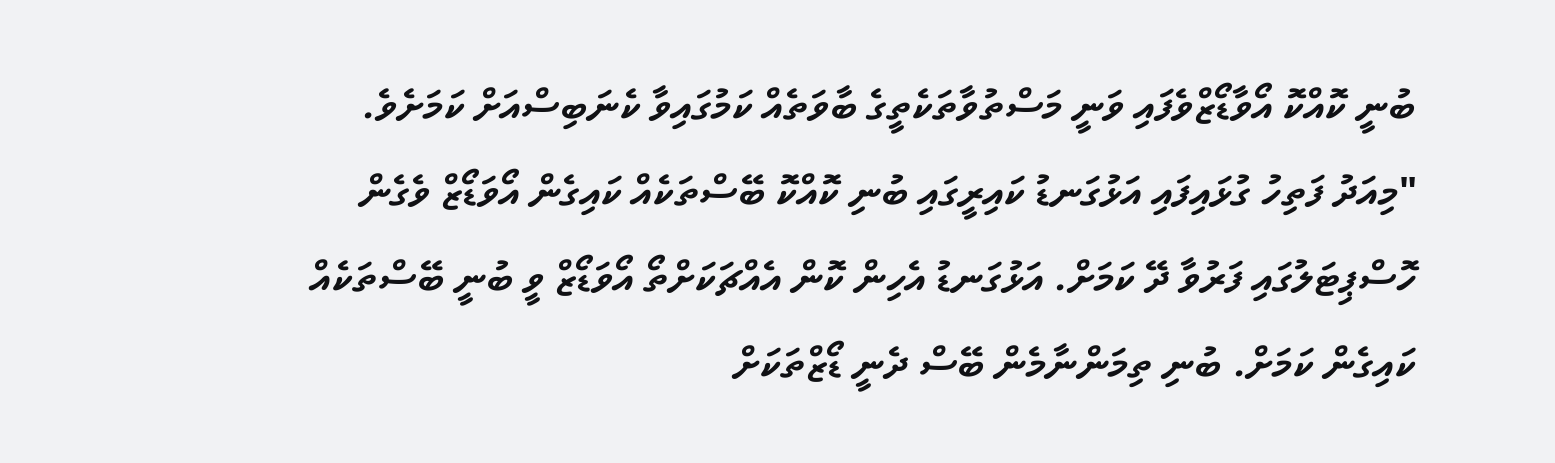ބުނީ ކޮއްކޮ އޯވާޑޯޒްވެފައި ވަނީ މަސްތުވާތަކެތީގެ ބާވަތެއް ކަމުގައިވާ ކެނަބިސްއަށް ކަމަށެވެ.
"މިއަދު ފަތިހު ގުޅައިފައި އަޅުގަނޑު ކައިރީގައި ބުނި ކޮއްކޮ ބޭސްތަކެއް ކައިގެން އޯވަޑޯޒް ވެގެން ހޮސްޕިޓަލުގައި ފަރުވާ ދޭ ކަމަށް. އަޅުގަނޑު އެހިން ކޮން އެއްޗަކަށްތޯ އޯވަޑޯޒް ވީ ބުނީ ބޭސްތަކެއް ކައިގެން ކަމަށް. ބުނި ތިމަންނާމެން ބޭސް ދެނީ ޑޯޒްތަކަށް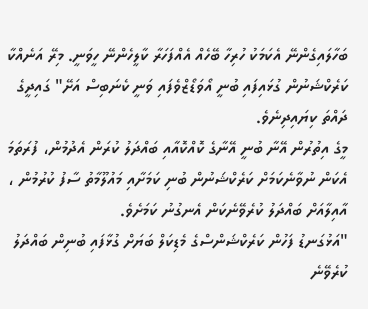ބަހާލައިގެންނޭ އެކަމަކު ހުރިހާ ބޭހެއް އެއްފަހަރާ ކާލީހެންނޭ ހީވަނީ. މިރޭ އަނެއްކާ ކަރެކްޝަނުން ގުޅައިފައި ބުނީ އޯވަޑޯޒްވެފައި ވަނީ ކެނަބިސް އަށޭ" ގައިދީގެ ދައްތަ ކިޔައިދިނެވެ.
މީގެ އިތުރުން އޭނާ ބުނީ އޭނާގެ ކޮއްކޮއާއި ބައްދަލު ކުރަން އެދުމުން، ފުރަތަމަ އެކަން ނުވާނެކަމަށް ކަރެކްޝަނުން ބުނި ކަމަށާއި މައުލޫމާތު ސާފު ކުރުމުން ، އާއިލާއަށް ބައްދަލު ކުރެވޭނެކަން އެނގުނު ކަމަށެވެ.
"އަޅުގަނޑު ފަހުން ކަރެކްޝަންސްގެ މެޑިކަލް ބަޔަށް ގުޅާފައި ބުނިން ބައްދަލު ކުރެވޭނެ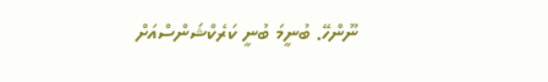ނޫންހޭ. ބުނީމަ ބުނީ ކަރެކްޝަންސްއަށް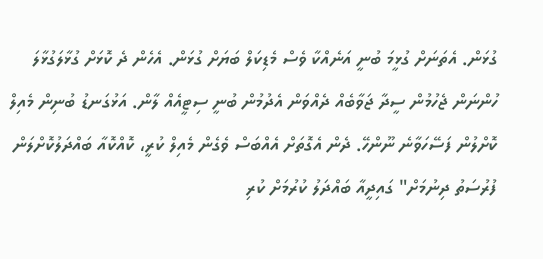ގުޅަން. އެތަނަށް ގުޅީމަ ބުނީ އަނެއްކާ ވެސް މެޑިކަލް ބަޔަށް ގުޅަން. އެހެން ދެ ކޮޅަށް ގުޅާލަގުޅާލަ ހުންނަން ޖެހުމުން ސީދާ ޖަވާބެއް ދެއްވަން އެދުމުން ބުނީ ސިޓީއެއް ލާން. އަޅުގަނޑު ބުނިން މެއިލް ކޮށްލުން ފަސޭހަވާނެ ނޫންހޭ. ދެން އެގޮތަށް އެއްބަސް ވެގެން މެއިލް ކުރީ، ކޮއްކޮއާ ބައްދަލުކޮށްލަން ފުރުސަތު ދިނުމަށް" ގައިދީއާ ބައްދަލު ކުރުމަށް ކުރި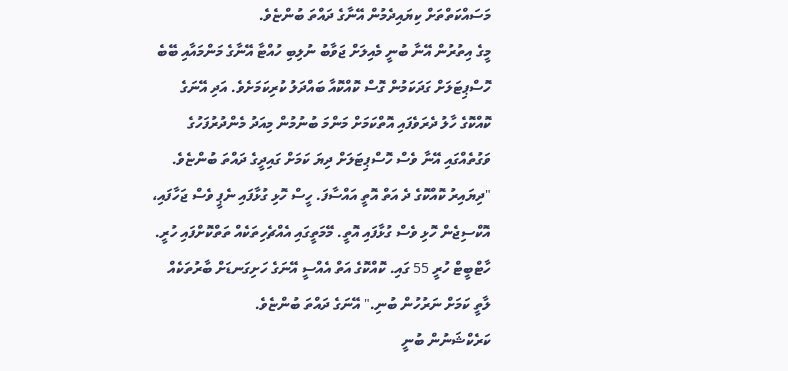މަސައްކަތްތަށް ކިޔައިދެމުން އޭނާގެ ދައްތަ ބުންޏެވެ.
މީގެ އިތުރުން އޭނާ ބުނީ މެއިލަށް ޖަވާބު ނުލިބި ހުއްޓާ އޭނާގެ މަންމައާއި ބޭބެ ހޮސްޕިޓަލަށް ގަދަކަމުން ގޮސް ކޮއްކޮއާ ބައްދަލު ކުރިކަމަށެވެ. އަދި އޭނަގެ ކޮއްކޮގެ ހާލު ދެރަވެފައި އޮތްކަމަށް މަންމަ ބުނުމުން މިއަދު މެންދުރުފަހުގެ ވަގުތެއްގައި އޭނާ ވެސް ހޮސްޕިޓަލަށް ދިޔަ ކަމަށް ގައިދީގެ ދައްތަ ބުންޏެވެ.
"ދިޔައިރު ކޮއްކޮގެ ދެ އަތް އޮތީ އައްސާފަ. ހީސް ހޮޅި ގުޅާފައި ނެޕީ ވެސް ޖަހާފައި، އޮކްސިޖެން ހޮޅި ވެސް ގުޅާފައި އޮތީ. މޭމަތީގައި އެއްޗެހިތަކެއް ތަތްކޮށްފައި ހުރީ. ހާޓްބީޓް ހުރީ 55 ގައި. ކޮއްކޮގެ އަތް އެއްސީ އޭނަގެ ހަށިގަނޑަށް ބާރުތަކެއް ލާތީ ކަމަށް ނަރުހުން ބުނި." އޭނަގެ ދައްތަ ބުންޏެވެ.
ކަރެކްޝަނުން ބުނީ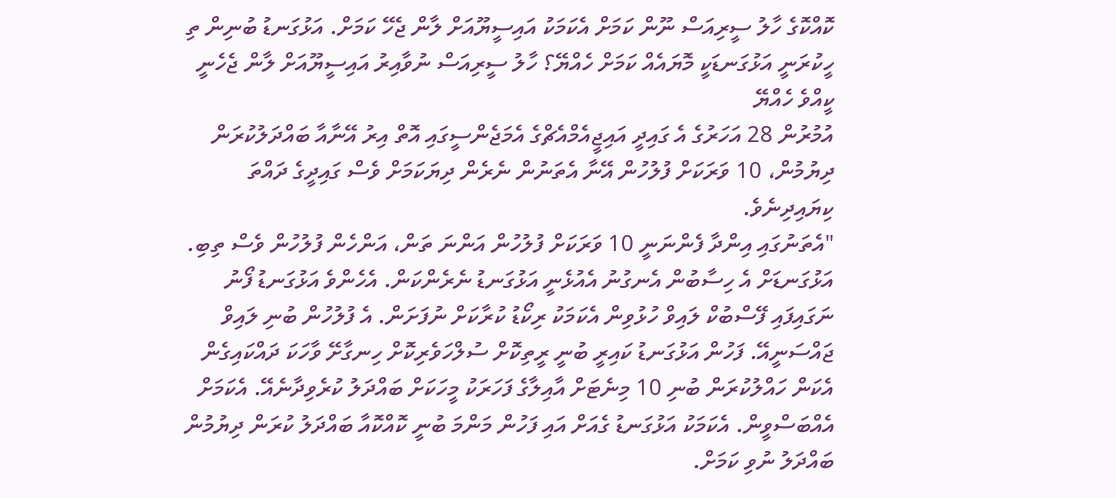ކޮއްކޮގެ ހާލު ސީރިއަސް ނޫން ކަމަށް އެކަމަކު އައިސީޔޫއަށް ލާން ޖެހޭ ކަމަށް. އަޅުގަނޑު ބުނިން ތި ހީކުރަނީ އަޅުގަނޑަކީ މޮޔައެއް ކަމަށް ހެއްޔޭ؟ ހާލު ސީރިއަސް ނުވާއިރު އައިސީޔޫއަށް ލާން ޖެހެނީ ކީއްވެ ހެއްޔޭ
އުމުރުން 28 އަހަރުގެ އެ ގައިދީ އައިޖީއެމްއެޗްގެ އެމަޖެންސީގައި އޮތް އިރު އޭނާއާ ބައްދަލުކުރަން ދިޔުމުން، 10 ވަރަކަށް ފުލުހުން އޭނާ އެތަނުން ނެރެން ދިޔަކަމަށް ވެސް ގައިދީގެ ދައްތަ ކިޔައިދިނެވެ.
"އެތަނުގައި އިންދާ ފެންނަނީ 10 ވަރަކަށް ފުލުހުން އަންނަ ތަން، އަންހެން ފުލުހުން ވެސް ތިބި. އަޅުގަނޑަށް އެ ހިސާބުން އެނގުނު އެއުޅެނީ އަޅުގަނޑު ނެރެންކަން. އެހެންވެ އަޅުގަނޑު ފޯނު ނަގައިފައި ފޭސްބުކް ލައިވް ހުޅުވިން އެކަމަކު ރިކޯޑު ކުރާކަށް ނުފަށަން. އެ ފުލުހުން ބުނި ލައިވް ޖައްސަނީއޭ. ފަހުން އަޅުގަނޑު ކައިރީ ބުނީ ރީތިކޮށް ސުލްހަވެރިކޮށް ހިނގާށޭ ވާހަކަ ދައްކައިގެން އެކަން ހައްލުކުރަން ބުނި 10 މިނެޓަށް އާއިލާގެ ފަހަރަކު މީހަކަށް ބައްދަލު ކުރެވިދާނެއޭ. އެކަމަށް އެއްބަސްވީން. އެކަމަކު އަޅުގަނޑު ގެއަށް އައި ފަހުން މަންމަ ބުނީ ކޮއްކޮއާ ބައްދަލު ކުރަން ދިޔުމުން ބައްދަލު ނުވި ކަމަށް.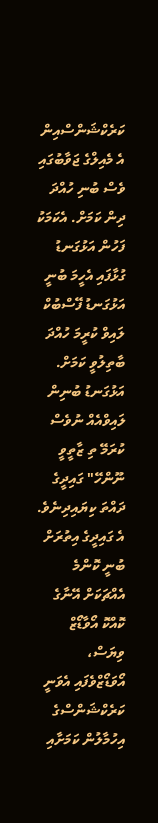ކަރެކްޝަންސްއިން އެ މެއިލްގެ ޖަވާބުގައި ވެސް ބުނި ހުއްދަ ދިން ކަމަށް. އެކަމަކު ފަހުން އަޅުގަނޑު ގުޅާފައި އެހީމަ ބުނީ އަޅުގަނޑު ފޭސްބުކް ލައިވް ކުރީމަ ހުއްދަ ބާތިލުވީ ކަމަށް. އަޅުގަނޑު ބުނިން ލައިވްއެއް ނުވެސް ކުރަމޭ ތި ޒާތީވީ ނޫންހޭ" ގައިދީގެ ދައްތަ ކިޔައިދިނެވެ.
އެ ގައިދީގެ އިތުރަށް ބުނީ ކޮންމެ އެއްޗަކަށް އޭނާގެ ކޮއްކޮ އޯވާޑޯޒް ވިޔަސް، އޯވަޑޯޒްވެފައި އެވަނީ ކަރެކްޝަންސްގެ އިހުމާލުން ކަމަށާއި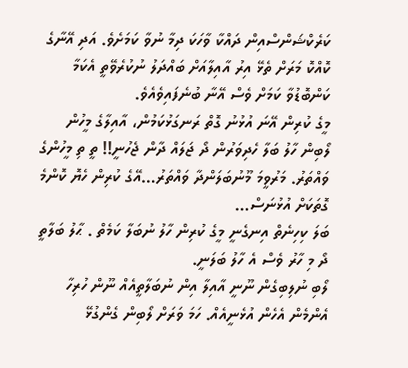ކަރެކްޝަންސްއިން ދައްކާ ވާހަކަ ދިމާ ނުވާ ކަމަށެވެ. އަދި އޭނާގެ ކޮއްކޮ މަރަށް ތެޅޭ އިރު އާއިލާއަށް ބައްދަލު ނުކުރެވޭތީ އެކަމާ ކަންބޮޑުވާ ކަމަށް ވެސް އޭނާ ބުނެފައިވެއެވެ.
މީގެ ކުރިން އޭނަ އުޅުނު ގޮތް ރަނގަޅުކަމުން، އާއިލާގެ މީހުން ލޯބިން ހާލު ބަލާ ހެދިވަރުން ދޯ ޖަލައް ދާން ޖެހުނީ!! ތީ ތި މީހުންގެ ވައްތަރު. މަރުވީމަ މޫނުބަލަންދާ ވައްތަރު…އޭގެ ކުރިން ހެޔޮ ކޮންމެ ގޮތަކަށް އުޅުނަސް…
ބަލަ ކިހިނެތް އިނގެނީ މީގެ ކުރިން ހާލު ނުބަލާ ކަމެތް . ޙާލު ބަލާތީ ދޯ މި ހާރު ވެސް އެ ހާލު ބަލަނީ.
ލޯބި ނުލިބިގެން ނޫނީ އާއިލާ އިން ނުބަލާތީއެއް ނޫން ހުރިހާ އެންމެން އެހެން އުޅެނީއެއް. ހަމަ ވަރަށް ލޯބިން ގެންގުޅޭ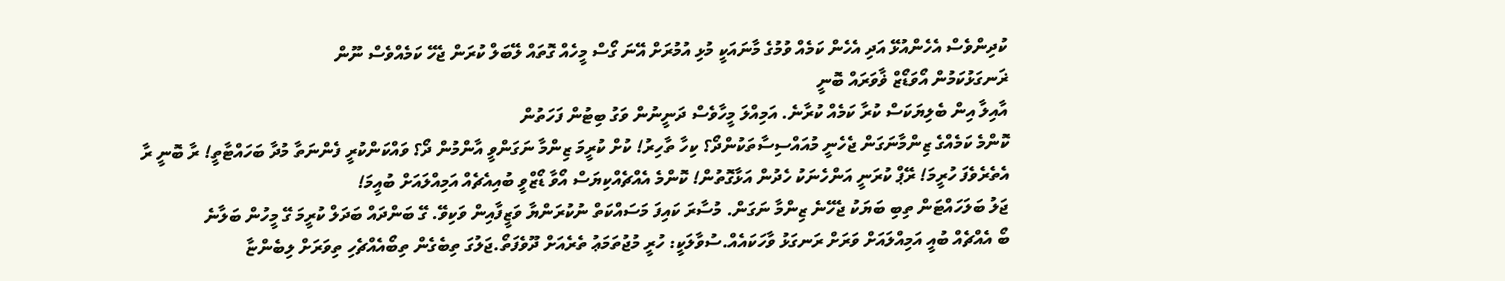ކުދިންވެސް އެހެންއުޅޭ އަދި އެހެން ކަމެއް ވުމުގެ މާނައަކީ މުޅި އުމުރަށް އޭނަ ގޯސް މީހެއް ގޮތައް ލޭބަލް ކުރަން ޖެހޭ ކަމެއްވެސް ނޫން
ޜަނގަޅުކަމުން އޯވަޑޯޒް ޥާވަރައް ބޮނީ
އާއިލާ އިން ބެލިޔަކަސް ކުރާ ކަމެއް ކުރާނެ. އަމިއްލަ މީހާވެސް ދަނީނުން ވަގު ބިޓުން ފަހަތުން
ކޮންމެ ކަމެއްގެ ޒިންމާނަގަން ޖެހެނީ މުއައްސިސާތަކުންދޯ؟ ކިހާ ތާހިރު! ކުށް ކުރީމަ ޒިންމާ ނަގަންވީ އާންމުން ދޯ؟ ވައްކަންކުރީ ފެންނަތާ މުދާ ބަހައްޓާތީ! ރާ ބޮނީ ރާ އެތެރެވެފަ ހުރީމަ! ރޭޕް ކުރަނީ އަންހެނަކު ހެދުން އަޅާގޮތުން! ކޮންމެ އެއްޗެއްކިޔަސް އޯވާ ޑޯޒްވީ ބުއިއެޗެއް އަމިއްލައަށް ބުއީމަ!
ޖަލު ބަލަހައްޓަން ތިބި ބަޔަކު ޖެހޭނެ ޒިންމާ ނަގަން. މުސާރަ ކައިފަ މަސައްކަތް ނުކުރަންޔާ ވަޒީފާއިން ވަކިވޭ. ގޭ ބަންދައް ބަދަލް ކުރީމަ ގޭ މީހުން ބަލާނެ
ބޯ އެއްޗެއް ބުއީ އަމިއްލައަށް ވަރަށް ރަނގަޅު ވާހަކައެއް.ސުވާލަކީ: ހުރީ މުޖުތަމަޢު ތެރެއަށް ދޫވެފަތޯ.ޖަލުގަ ތިބެގެން ތިބޯއެއްޗެހި ތިވަރަށް ލިބެންޏާ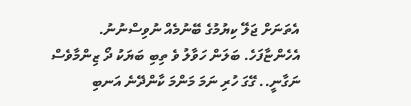އެތަނަށް ޖަލޭ ކިޔުމުގެ ބޭނުމެއް ނުވިސްނުނު.
އެހެންޏާފަހެ. ބަލަން ހަވާލު ވެ ތިބި ބަޔަކު ދޯ ޒިންމާވެސް ނަގާނީ.. ގޭގަ ހުރި ނަމަ މަންމަ ކާންދޭނެ އަނބި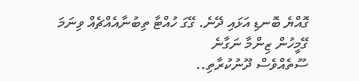ގޮއްޔެ ބޮނޑި އަޅައި ދޭނެ. ގޭގަ ހުއްޓާ ތިބުނާއެއްޗެއް ވިނަމަ ގޭމީހުން ޒިންމާ ނަގާނެ
ސޫތެއްވެސް ދޫނުކުރާތި..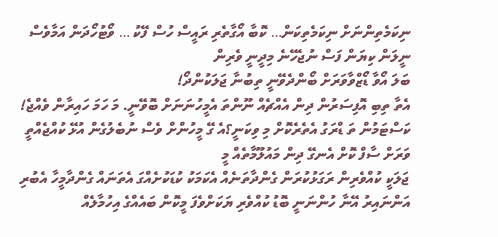ނިކަމެތިންނަށް ނިކަމެތިކަން… ކޮބާ އޯގާތެރި ރައީސް ހުސް ފޭކު … ވޯޓުހޯދަން އަމާވެސް ނީލަން ކިޔަން ފަސް ނުޖެހޭނެ މިދީނީ ވެރިން
ބަލަ އޯވާ ޑޯޒްވާވަރަށް ބޯންދެވޭނީ ތިބުނާ ޖަލަކުންދޯ!
އެތާ ތިބި އޮފިސަރުން ދިން އެއްޗެއް ނޫންތަ އެމީހުނަނަށް ބޮވޭނީ. މަ ހަމަ ހައިރާން ވެއްޖެ!
ކަސްޓަމުން ތަ ޑްރަގު އެތެރެކޮށް މި ވިކަނީ؟އެ ގޭ މީހުންށް ވެސް ނުބެލުގެން އުޅޭ ކުއްޖެއްތީ ވަރަށް ސާފް ކޮށް އެނގޭ ދިން މައުލޫމާތެއް މީ
ޖަލަކީ ކުއްވެރިން ރަގަޅުކުރަން ގެންދާތަނެއް އެކަމަކު ކުޑަކުށެއްގަ އެތަނައް ގެންދާމީހާ އެބުރި އަންނައިރު އޭނާ ހުންނަނީ ބޮޑު ކުއްވެރި ޔަކަށްވެފަ މީކޮން ބައެއްގެ އިހުމާލެއް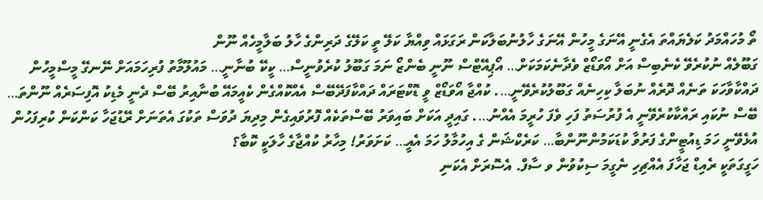ތޯ މުހައްމަދު ކަލެޔައްތަ އެގެނީ އޭނަގެ މީހުން އޭނަގެ ހާލުނުބަލާކަން ރަގަޅައް ވިއްޔާ ކަލޭ ތީ ކަލޭގެ ދަރިންގެ ހާލު ބަލާމީހެއް ނޫން
ގަބޫލެއް ނުކުރެވޭ ކެނެބިސް އަށް އޯވަޑޯޒް ވެދާނެކަމަކަށް… އޯޕިއޭޓްސް ނޫނީ ބެންޒޯ ނަމަ ގަބޫލު ކުރެވުނީސް… ކީކޭ ބުނާނީ… މައުލޫމާތު ފުރިހަމައަށް ނޭނގޭ މީސްމީހުން ދައްކާވާހަކަ ތަނެއް ދޮރެއް ނުބަލާ ކިހިނެއް ގަބޫލުކުރެވޭނީ…. ކުއްޖާ އޯވަޑޯޒް ވީ ޑޮކްޓަރައް ދައްކާފަދޭބޭސް އެއްކޮއްގެން ކެއީމައޭ ބުނާއިރު ބޭސް ދެނީ މެޑިކު އޮފިސަރެއް ނޫންތަ… ބޭސް ނުކައި ރައްކާކުރެވޭނީ އެ ފުރުސަތު ފަހި ވެފަ ހުރީމަ އެއްނު…. ގައިދީ އަކަށް ބައިވަރު ބޭސްތަކެއް ފޮރުވައިގެން މިދިޔަ ދުވަސް ތަކުގަ އެތަނަށް ރޭޑުޖަހާ ކަންކަން ކުރިފަހުން އުޅެވޭނީ ހަމަ ޑިއުޓީންގެ ފަރުވާ ކުޑަކަމުންނޫންބާ… ކަރެކްޝަން ގެ އިހުމާލު ހަމަ އެއީ… ކަށަވަރު! މިހާރު ކުއްޖާގެ ހާލަކީ ކޮބާ؟
ހަގީގަތަކީ ރެއިޑް ޖަހާފަ އެއްޗިހި ނެގީމަ ސިކުވުން ވ ސާފް. އެސޮރަށް އެކަނި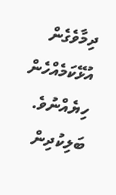ދިމާވެގެން އުޅޭކަމެއްހެން ހިޔެއްނުވެ. ބަލިކުދިން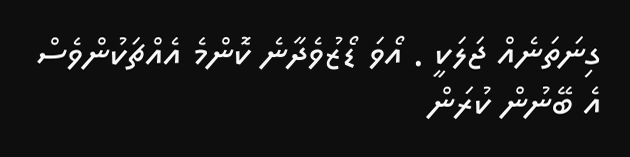ގިނަތަނެއް ޖަލަކީ . އޯވަ ޑޯޒުވެދާނެ ކޮންމެ އެއްޗަކުންވެސް އެ ބޭނުން ކުރަން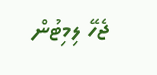ޖެހޭ ލިމިޓުން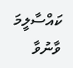ކައްސާލީމަ ވާނުވާ